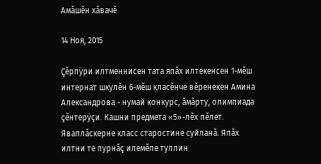Амăшĕн хăвачĕ

14 Ноя, 2015

Çĕрпÿри илтменнисен тата япăх илтекенсен 1-мĕш интернат шкулĕн 6-мĕш класĕнче вĕренекен Амина Александрова - нумай конкурс, ăмăрту, олимпиада çĕнтерÿçи. Кашни предмета «5»-лĕх пĕлет. Яваплăскерне класс старостине суйланă. Япăх илтни те пурнăç илемĕпе туллин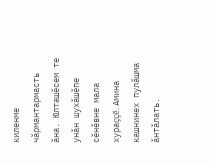киленме чăрмантармасть ăна. Юлташĕсем те унăн шухăшĕпе сĕнĕвне мала хураççĕ. Амина кашнинех пулăшма ăнтăлать.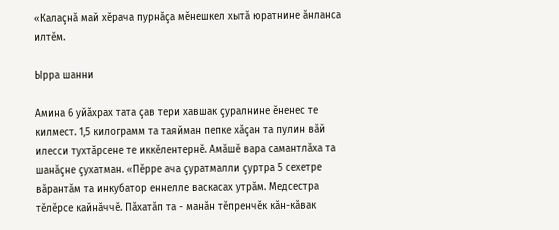«Калаçнă май хĕрача пурнăçа мĕнешкел хытă юратнине ăнланса илтĕм.

Ырра шанни

Амина 6 уйăхрах тата çав тери хавшак çуралнине ĕненес те килмест. 1,5 килограмм та таяйман пепке хăçан та пулин вăй илесси тухтăрсене те иккĕлентернĕ. Амăшĕ вара самантлăха та шанăçне çухатман. «Пĕрре ача çуратмалли çуртра 5 сехетре вăрантăм та инкубатор еннелле васкасах утрăм. Медсестра тĕлĕрсе кайнăччĕ. Пăхатăп та - манăн тĕпренчĕк кăн-кăвак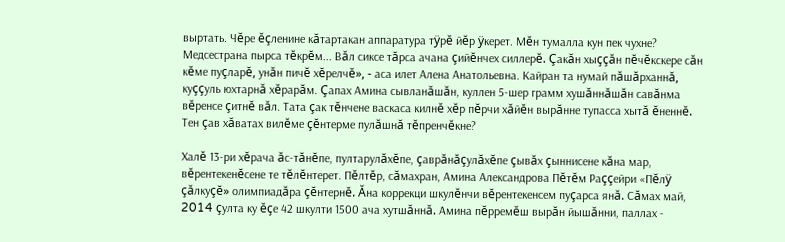выртать. Чĕре ĕçленине кăтартакан аппаратура тÿрĕ йĕр ÿкерет. Мĕн тумалла кун пек чухне? Медсестрана пырса тĕкрĕм... Вăл сиксе тăрса ачана çийĕнчех силлерĕ. Çакăн хыççăн пĕчĕкскере сăн кĕме пуçларĕ, унăн пичĕ хĕрелчĕ», - аса илет Алена Анатольевна. Кайран та нумай пăшăрханнă, куççуль юхтарнă хĕрарăм. Çапах Амина сывланăшăн, куллен 5-шер грамм хушăннăшăн савăнма вĕренсе çитнĕ вăл. Тата çак тĕнчене васкаса килнĕ хĕр пĕрчи хăйĕн вырăнне тупасса хытă ĕненнĕ. Тен çав хăватах вилĕме çĕнтерме пулăшнă тĕпренчĕкне?

Халĕ 13-ри хĕрача ăс-тăнĕпе, пултарулăхĕпе, çаврăнăçулăхĕпе çывăх çыннисене кăна мар, вĕрентекенĕсене те тĕлĕнтерет. Пĕлтĕр, сăмахран, Амина Александрова Пĕтĕм Раççейри «Пĕлÿ çăлкуçĕ» олимпиадăра çĕнтернĕ. Ăна коррекци шкулĕнчи вĕрентекенсем пуçарса янă. Сăмах май, 2014 çулта ку ĕçе 42 шкулти 1500 ача хутшăннă. Амина пĕрремĕш вырăн йышăнни, паллах -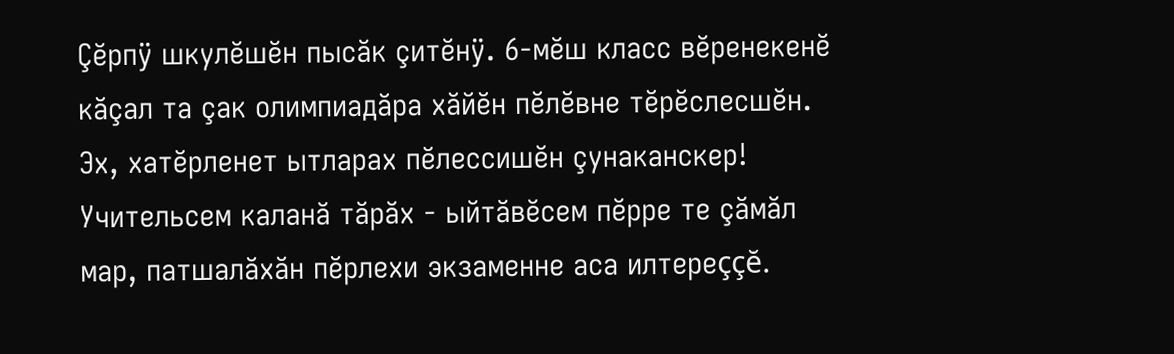Çĕрпÿ шкулĕшĕн пысăк çитĕнÿ. 6-мĕш класс вĕренекенĕ кăçал та çак олимпиадăра хăйĕн пĕлĕвне тĕрĕслесшĕн. Эх, хатĕрленет ытларах пĕлессишĕн çунаканскер! Учительсем каланă тăрăх - ыйтăвĕсем пĕрре те çăмăл мар, патшалăхăн пĕрлехи экзаменне аса илтереççĕ.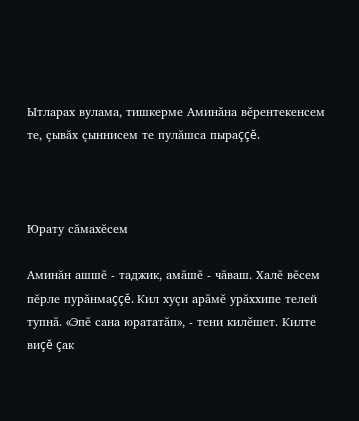Ытларах вулама, тишкерме Аминăна вĕрентекенсем те, çывăх çыннисем те пулăшса пыраççĕ.



Юрату сăмахĕсем

Аминăн ашшĕ - таджик, амăшĕ - чăваш. Халĕ вĕсем пĕрле пурăнмаççĕ. Кил хуçи арăмĕ урăххипе телей тупнă. «Эпĕ сана юрататăп», - тени килĕшет. Килте виçĕ çак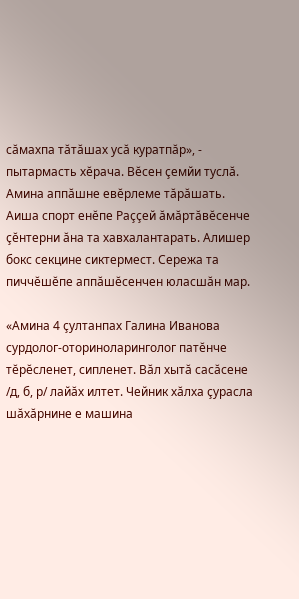сăмахпа тăтăшах усă куратпăр», - пытармасть хĕрача. Вĕсен çемйи туслă. Амина аппăшне евĕрлеме тăрăшать. Аиша спорт енĕпе Раççей ăмăртăвĕсенче çĕнтерни ăна та хавхалантарать. Алишер бокс секцине сиктермест. Сережа та пиччĕшĕпе аппăшĕсенчен юласшăн мар.

«Амина 4 çултанпах Галина Иванова сурдолог-оториноларинголог патĕнче тĕрĕсленет, сипленет. Вăл хытă сасăсене /д, б, р/ лайăх илтет. Чейник хăлха çурасла шăхăрнине е машина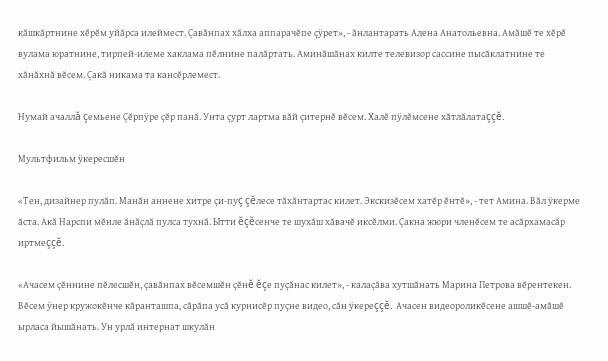кăшкăртнине хĕрĕм уйăрса илеймест. Çавăнпах хăлха аппарачĕпе çÿрет», - ăнлантарать Алена Анатольевна. Амăшĕ те хĕрĕ вулама юратнине, тирпей-илеме хаклама пĕлнине палăртать. Аминăшăнах килте телевизор сассине пысăклатнине те хăнăхнă вĕсем. Çакă никама та кансĕрлемест.

Нумай ачаллă çемьене Çĕрпÿре çĕр панă. Унта çурт лартма вăй çитернĕ вĕсем. Халĕ пÿлĕмсене хăтлăлатаççĕ.

Мультфильм ÿкересшĕн

«Тен, дизайнер пулăп. Манăн аннене хитре çи-пуç çĕлесе тăхăнтартас килет. Экскизĕсем хатĕр ĕнтĕ», - тет Амина. Вăл ÿкерме ăста. Акă Нарспи мĕнле ăнăçлă пулса тухнă. Ытти ĕçĕсенче те шухăш хăвачĕ иксĕлми. Çакна жюри членĕсем те асăрхамасăр иртмеççĕ.

«Ачасем çĕннине пĕлесшĕн, çавăнпах вĕсемшĕн çĕнĕ ĕçе пуçăнас килет», - калаçăва хутшăнать Марина Петрова вĕрентекен. Вĕсем ÿнер кружокĕнче кăранташпа, сăрăпа усă курнисĕр пуçне видео, сăн ÿкереççĕ. Ачасен видеороликĕсене ашшĕ-амăшĕ ырласа йышăнать. Ун урлă интернат шкулăн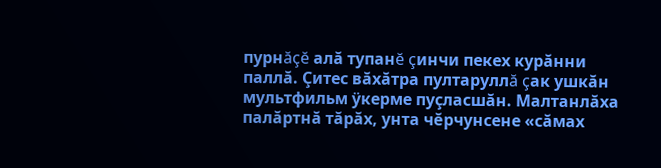пурнăçĕ алă тупанĕ çинчи пекех курăнни паллă. Çитес вăхăтра пултаруллă çак ушкăн мультфильм ÿкерме пуçласшăн. Малтанлăха палăртнă тăрăх, унта чĕрчунсене «сăмах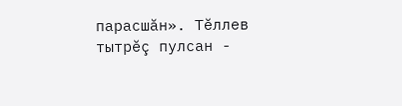парасшăн». Тĕллев тытрĕç пулсан -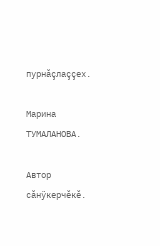пурнăçлаççех.

Марина ТУМАЛАНОВА.

Автор сăнÿкерчĕкĕ.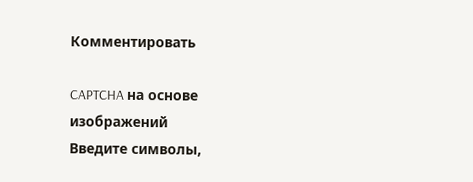Комментировать

CAPTCHA на основе изображений
Введите символы,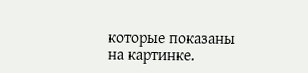которые показаны на картинке.